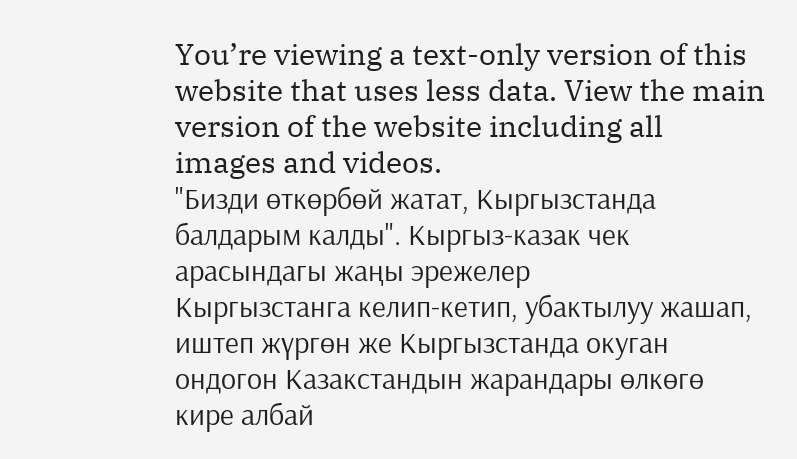You’re viewing a text-only version of this website that uses less data. View the main version of the website including all images and videos.
"Бизди өткөрбөй жатат, Кыргызстанда балдарым калды". Кыргыз-казак чек арасындагы жаңы эрежелер
Кыргызстанга келип-кетип, убактылуу жашап, иштеп жүргөн же Кыргызстанда окуган ондогон Казакстандын жарандары өлкөгө кире албай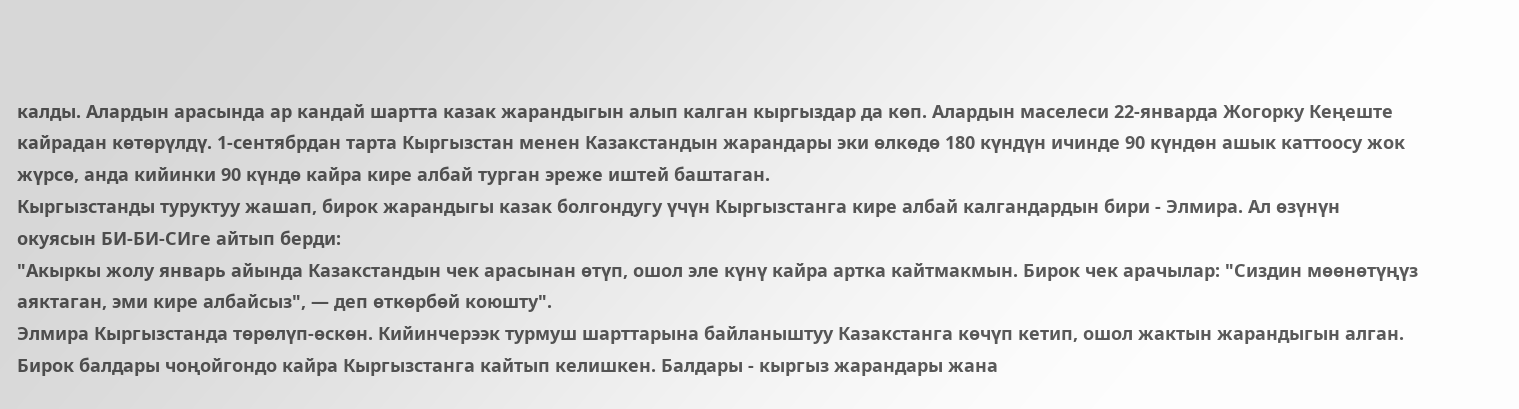калды. Алардын арасында ар кандай шартта казак жарандыгын алып калган кыргыздар да көп. Алардын маселеси 22-январда Жогорку Кеңеште кайрадан көтөрүлдү. 1-сентябрдан тарта Кыргызстан менен Казакстандын жарандары эки өлкөдө 180 күндүн ичинде 90 күндөн ашык каттоосу жок жүрсө, анда кийинки 90 күндө кайра кире албай турган эреже иштей баштаган.
Кыргызстанды туруктуу жашап, бирок жарандыгы казак болгондугу үчүн Кыргызстанга кире албай калгандардын бири - Элмира. Ал өзүнүн окуясын БИ-БИ-СИге айтып берди:
"Акыркы жолу январь айында Казакстандын чек арасынан өтүп, ошол эле күнү кайра артка кайтмакмын. Бирок чек арачылар: "Сиздин мөөнөтүңүз аяктаган, эми кире албайсыз", — деп өткөрбөй коюшту".
Элмира Кыргызстанда төрөлүп-өскөн. Кийинчерээк турмуш шарттарына байланыштуу Казакстанга көчүп кетип, ошол жактын жарандыгын алган. Бирок балдары чоңойгондо кайра Кыргызстанга кайтып келишкен. Балдары - кыргыз жарандары жана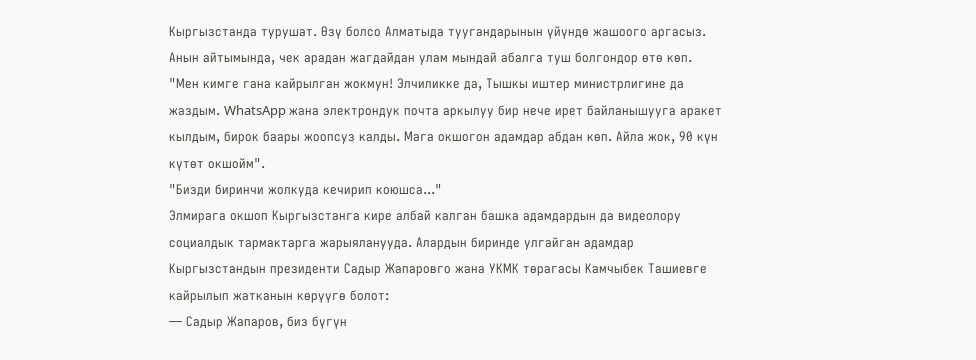Кыргызстанда турушат. Өзү болсо Алматыда туугандарынын үйүндө жашоого аргасыз. Анын айтымында, чек арадан жагдайдан улам мындай абалга туш болгондор өтө көп.
"Мен кимге гана кайрылган жокмун! Элчиликке да, Тышкы иштер министрлигине да жаздым. WhatsApp жана электрондук почта аркылуу бир нече ирет байланышууга аракет кылдым, бирок баары жоопсуз калды. Мага окшогон адамдар абдан көп. Айла жок, 90 күн күтөт окшойм".
"Бизди биринчи жолкуда кечирип коюшса..."
Элмирага окшоп Кыргызстанга кире албай калган башка адамдардын да видеолору социалдык тармактарга жарыяланууда. Алардын биринде улгайган адамдар Кыргызстандын президенти Садыр Жапаровго жана УКМК төрагасы Камчыбек Ташиевге кайрылып жатканын көрүүгө болот:
— Садыр Жапаров, биз бүгүн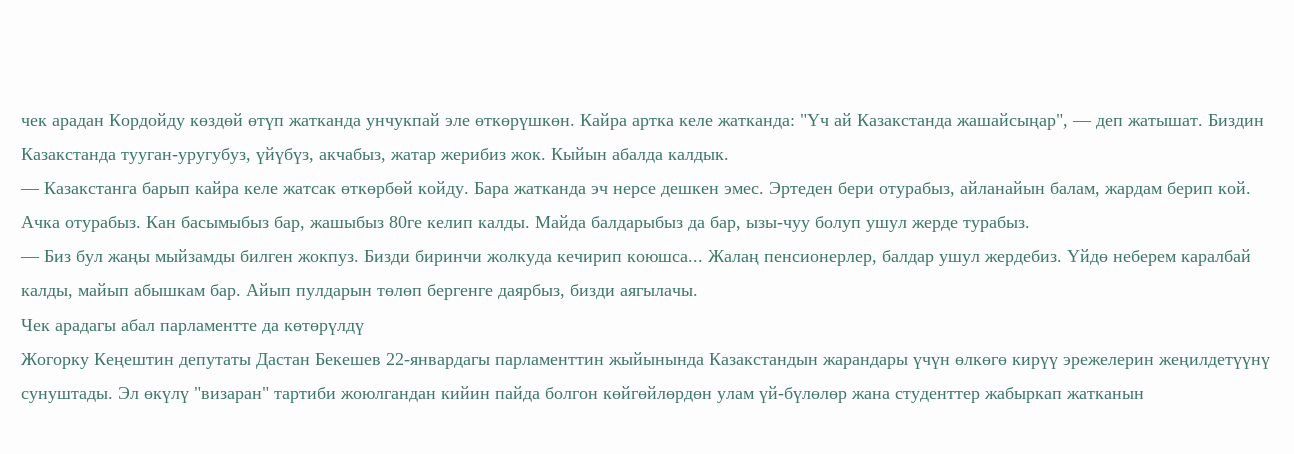чек арадан Кордойду көздөй өтүп жатканда унчукпай эле өткөрүшкөн. Кайра артка келе жатканда: "Үч ай Казакстанда жашайсыңар", — деп жатышат. Биздин Казакстанда тууган-уругубуз, үйүбүз, акчабыз, жатар жерибиз жок. Кыйын абалда калдык.
— Казакстанга барып кайра келе жатсак өткөрбөй койду. Бара жатканда эч нерсе дешкен эмес. Эртеден бери отурабыз, айланайын балам, жардам берип кой. Ачка отурабыз. Кан басымыбыз бар, жашыбыз 80ге келип калды. Майда балдарыбыз да бар, ызы-чуу болуп ушул жерде турабыз.
— Биз бул жаңы мыйзамды билген жокпуз. Бизди биринчи жолкуда кечирип коюшса... Жалаң пенсионерлер, балдар ушул жердебиз. Үйдө неберем каралбай калды, майып абышкам бар. Айып пулдарын төлөп бергенге даярбыз, бизди аягылачы.
Чек арадагы абал парламентте да көтөрүлдү
Жогорку Кеңештин депутаты Дастан Бекешев 22-январдагы парламенттин жыйынында Казакстандын жарандары үчүн өлкөгө кирүү эрежелерин жеңилдетүүнү сунуштады. Эл өкүлү "визаран" тартиби жоюлгандан кийин пайда болгон көйгөйлөрдөн улам үй-бүлөлөр жана студенттер жабыркап жатканын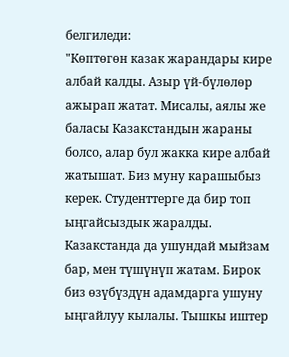белгиледи:
"Көптөгөн казак жарандары кире албай калды. Азыр үй-бүлөлөр ажырап жатат. Мисалы, аялы же баласы Казакстандын жараны болсо, алар бул жакка кире албай жатышат. Биз муну карашыбыз керек. Студенттерге да бир топ ыңгайсыздык жаралды. Казакстанда да ушундай мыйзам бар, мен түшүнүп жатам. Бирок биз өзүбүздүн адамдарга ушуну ыңгайлуу кылалы. Тышкы иштер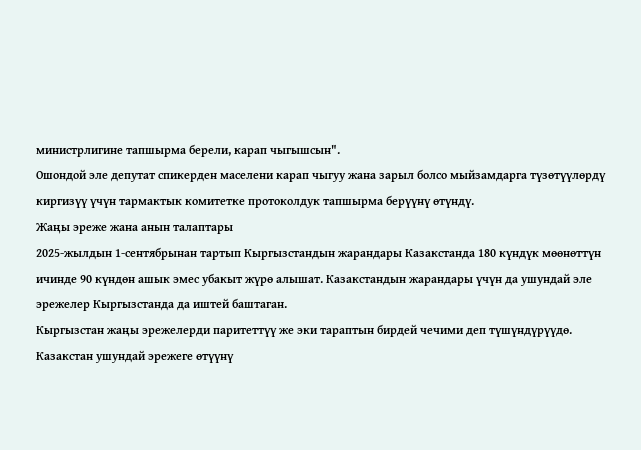министрлигине тапшырма берели, карап чыгышсын".
Ошондой эле депутат спикерден маселени карап чыгуу жана зарыл болсо мыйзамдарга түзөтүүлөрдү киргизүү үчүн тармактык комитетке протоколдук тапшырма берүүнү өтүндү.
Жаңы эреже жана анын талаптары
2025-жылдын 1-сентябрынан тартып Кыргызстандын жарандары Казакстанда 180 күндүк мөөнөттүн ичинде 90 күндөн ашык эмес убакыт жүрө алышат. Казакстандын жарандары үчүн да ушундай эле эрежелер Кыргызстанда да иштей баштаган.
Кыргызстан жаңы эрежелерди паритеттүү же эки тараптын бирдей чечими деп түшүндүрүүдө. Казакстан ушундай эрежеге өтүүнү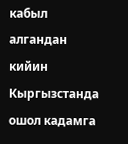кабыл алгандан кийин Кыргызстанда ошол кадамга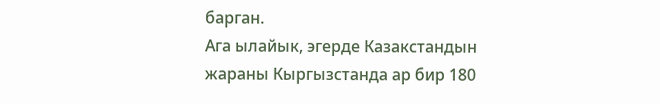барган.
Ага ылайык, эгерде Казакстандын жараны Кыргызстанда ар бир 180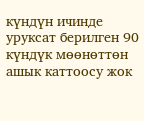күндүн ичинде уруксат берилген 90 күндүк мөөнөттөн ашык каттоосу жок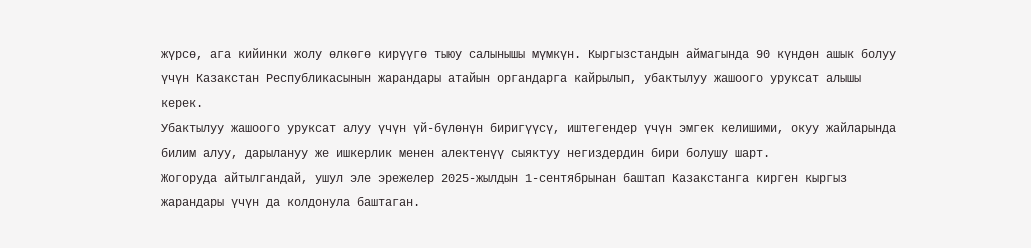жүрсө, ага кийинки жолу өлкөгө кирүүгө тыюу салынышы мүмкүн. Кыргызстандын аймагында 90 күндөн ашык болуу үчүн Казакстан Республикасынын жарандары атайын органдарга кайрылып, убактылуу жашоого уруксат алышы керек.
Убактылуу жашоого уруксат алуу үчүн үй-бүлөнүн биригүүсү, иштегендер үчүн эмгек келишими, окуу жайларында билим алуу, дарылануу же ишкерлик менен алектенүү сыяктуу негиздердин бири болушу шарт.
Жогоруда айтылгандай, ушул эле эрежелер 2025-жылдын 1-сентябрынан баштап Казакстанга кирген кыргыз жарандары үчүн да колдонула баштаган.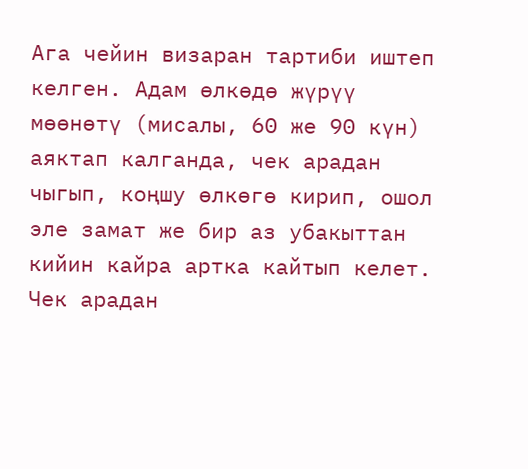Ага чейин визаран тартиби иштеп келген. Адам өлкөдө жүрүү мөөнөтү (мисалы, 60 же 90 күн) аяктап калганда, чек арадан чыгып, коңшу өлкөгө кирип, ошол эле замат же бир аз убакыттан кийин кайра артка кайтып келет. Чек арадан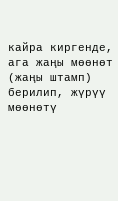кайра киргенде, ага жаңы мөөнөт (жаңы штамп) берилип, жүрүү мөөнөтү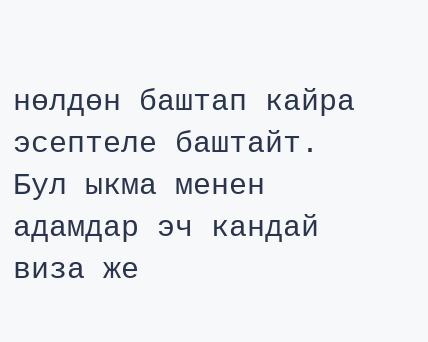нөлдөн баштап кайра эсептеле баштайт. Бул ыкма менен адамдар эч кандай виза же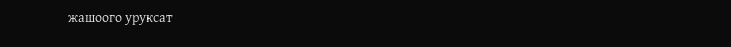жашоого уруксат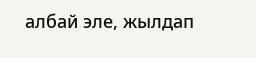албай эле, жылдап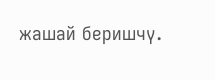жашай беришчү.